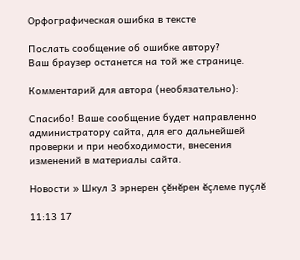Орфографическая ошибка в тексте

Послать сообщение об ошибке автору?
Ваш браузер останется на той же странице.

Комментарий для автора (необязательно):

Спасибо! Ваше сообщение будет направленно администратору сайта, для его дальнейшей проверки и при необходимости, внесения изменений в материалы сайта.

Новости » Шкул 3 эрнерен çĕнĕрен ĕçлеме пуçлĕ

11:13 17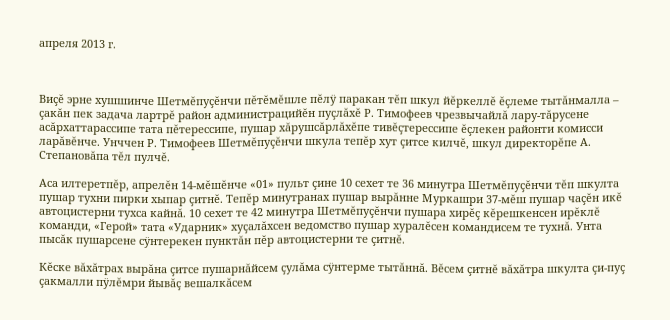апреля 2013 г.



Виçĕ эрне хушшинче Шетмĕпуçĕнчи пĕтĕмĕшле пĕлÿ паракан тĕп шкул йĕркеллĕ ĕçлеме тытăнмалла – çакăн пек задача лартрĕ район администрацийĕн пуçлăхĕ Р. Тимофеев чрезвычайлă лару-тăрусене асăрхаттарассипе тата пĕтерессипе, пушар хăрушсăрлăхĕпе тивĕçтерессипе ĕçлекен районти комисси ларăвĕнче. Унччен Р. Тимофеев Шетмĕпуçĕнчи шкула тепĕр хут çитсе килчĕ, шкул директорĕпе А. Степановăпа тĕл пулчĕ.

Аса илтеретпĕр, апрелĕн 14-мĕшĕнче «01» пульт çине 10 сехет те 36 минутра Шетмĕпуçĕнчи тĕп шкулта пушар тухни пирки хыпар çитнĕ. Тепĕр минутранах пушар вырăнне Муркашри 37-мĕш пушар чаçĕн икĕ автоцистерни тухса кайнă. 10 сехет те 42 минутра Шетмĕпуçĕнчи пушара хирĕç кĕрешкенсен ирĕклĕ команди, «Герой» тата «Ударник» хуçалăхсен ведомство пушар хуралĕсен командисем те тухнă. Унта пысăк пушарсене сÿнтерекен пунктăн пĕр автоцистерни те çитнĕ.

Кĕске вăхăтрах вырăна çитсе пушарнăйсем çулăма сÿнтерме тытăннă. Вĕсем çитнĕ вăхăтра шкулта çи-пуç çакмалли пÿлĕмри йывăç вешалкăсем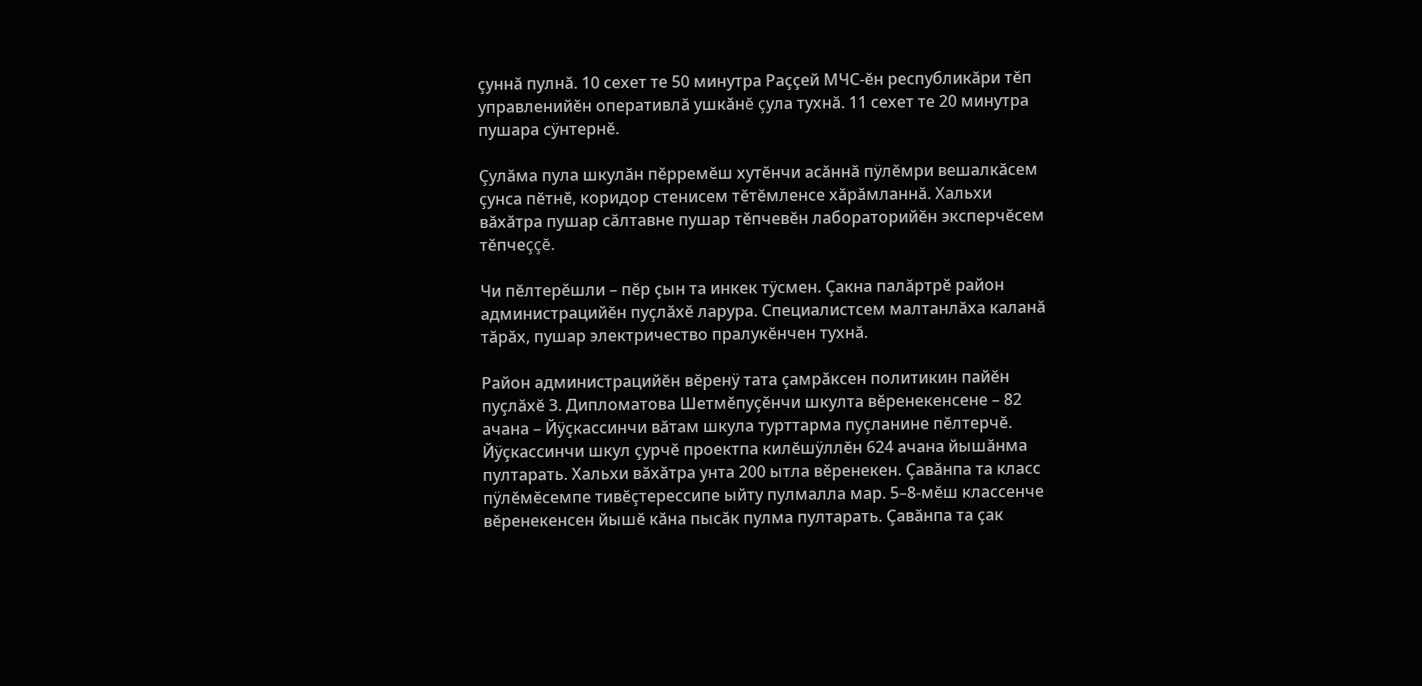çуннă пулнă. 10 сехет те 50 минутра Раççей МЧС-ĕн республикăри тĕп управленийĕн оперативлă ушкăнĕ çула тухнă. 11 сехет те 20 минутра пушара сÿнтернĕ.

Çулăма пула шкулăн пĕрремĕш хутĕнчи асăннă пÿлĕмри вешалкăсем çунса пĕтнĕ, коридор стенисем тĕтĕмленсе хăрăмланнă. Хальхи вăхăтра пушар сăлтавне пушар тĕпчевĕн лабораторийĕн эксперчĕсем тĕпчеççĕ.

Чи пĕлтерĕшли – пĕр çын та инкек тÿсмен. Çакна палăртрĕ район администрацийĕн пуçлăхĕ ларура. Специалистсем малтанлăха каланă тăрăх, пушар электричество пралукĕнчен тухнă.

Район администрацийĕн вĕренÿ тата çамрăксен политикин пайĕн пуçлăхĕ З. Дипломатова Шетмĕпуçĕнчи шкулта вĕренекенсене – 82 ачана – Йÿçкассинчи вăтам шкула турттарма пуçланине пĕлтерчĕ. Йÿçкассинчи шкул çурчĕ проектпа килĕшÿллĕн 624 ачана йышăнма пултарать. Хальхи вăхăтра унта 200 ытла вĕренекен. Çавăнпа та класс пÿлĕмĕсемпе тивĕçтерессипе ыйту пулмалла мар. 5–8-мĕш классенче вĕренекенсен йышĕ кăна пысăк пулма пултарать. Çавăнпа та çак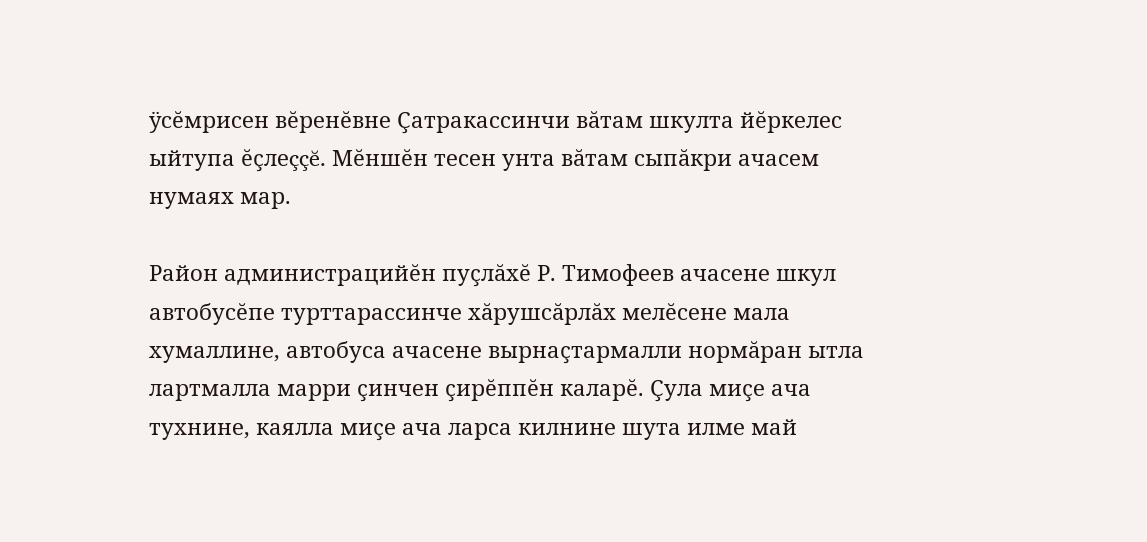ÿсĕмрисен вĕренĕвне Çатракассинчи вăтам шкулта йĕркелес ыйтупа ĕçлеççĕ. Мĕншĕн тесен унта вăтам сыпăкри ачасем нумаях мар.

Район администрацийĕн пуçлăхĕ Р. Тимофеев ачасене шкул автобусĕпе турттарассинче хăрушсăрлăх мелĕсене мала хумаллине, автобуса ачасене вырнаçтармалли нормăран ытла лартмалла марри çинчен çирĕппĕн каларĕ. Çула миçе ача тухнине, каялла миçе ача ларса килнине шута илме май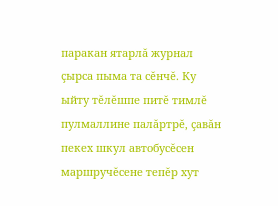паракан ятарлă журнал çырса пыма та сĕнчĕ. Ку ыйту тĕлĕшпе питĕ тимлĕ пулмаллине палăртрĕ, çавăн пекех шкул автобусĕсен маршручĕсене тепĕр хут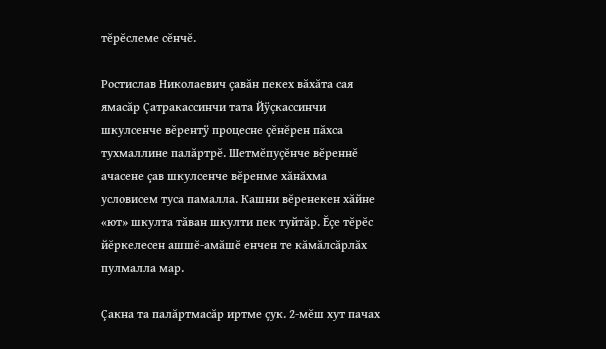тĕрĕслеме сĕнчĕ.

Ростислав Николаевич çавăн пекех вăхăта сая ямасăр Çатракассинчи тата Йÿçкассинчи шкулсенче вĕрентÿ процесне çĕнĕрен пăхса тухмаллине палăртрĕ. Шетмĕпуçĕнче вĕреннĕ ачасене çав шкулсенче вĕренме хăнăхма условисем туса памалла. Кашни вĕренекен хăйне «ют» шкулта тăван шкулти пек туйтăр. Ĕçе тĕрĕс йĕркелесен ашшĕ-амăшĕ енчен те кăмăлсăрлăх пулмалла мар.

Çакна та палăртмасăр иртме çук. 2-мĕш хут пачах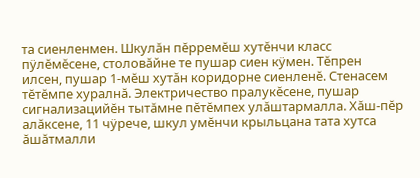та сиенленмен. Шкулăн пĕрремĕш хутĕнчи класс пÿлĕмĕсене, столовăйне те пушар сиен кÿмен. Тĕпрен илсен, пушар 1-мĕш хутăн коридорне сиенленĕ. Стенасем тĕтĕмпе хуралнă. Электричество пралукĕсене, пушар сигнализацийĕн тытăмне пĕтĕмпех улăштармалла. Хăш-пĕр алăксене, 11 чÿрече, шкул умĕнчи крыльцана тата хутса ăшăтмалли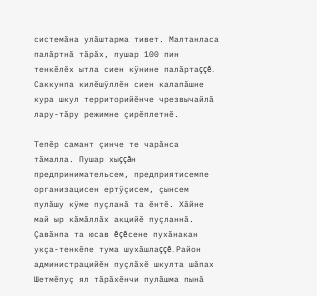системăна улăштарма тивет. Малтанласа палăртнă тăрăх, пушар 100 пин тенкĕлĕх ытла сиен кÿнине палăртаççĕ. Саккунпа килĕшÿллĕн сиен калапăшне кура шкул территорийĕнче чрезвычайлă лару-тăру режимне çирĕплетнĕ.

Тепĕр самант çинче те чарăнса тăмалла. Пушар хыççăн предпринимательсем, предприятисемпе организацисен ертÿçисем, çынсем пулăшу кÿме пуçланă та ĕнтĕ. Хăйне май ыр кăмăллăх акцийĕ пуçланнă. Çавăнпа та юсав ĕçĕсене пухăнакан укçа-тенкĕпе тума шухăшлаççĕ. Район администрацийĕн пуçлăхĕ шкулта шăпах Шетмĕпуç ял тăрăхĕнчи пулăшма пынă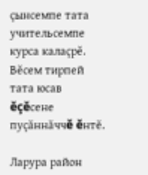çынсемпе тата учительсемпе курса калаçрĕ. Вĕсем тирпей тата юсав ĕçĕсене пуçăннăччĕ ĕнтĕ.

Ларура район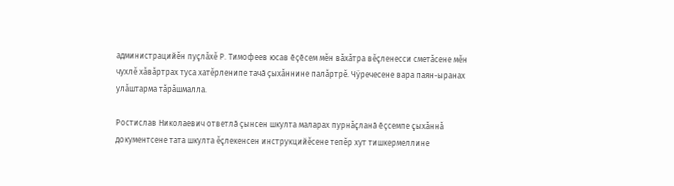администрацийĕн пуçлăхĕ Р. Тимофеев юсав ĕçĕсем мĕн вăхăтра вĕçленесси сметăсене мĕн чухлĕ хăвăртрах туса хатĕрленипе тачă çыхăннине палăртрĕ. Чÿречесене вара паян-ыранах улăштарма тăрăшмалла.

Ростислав Николаевич ответлă çынсен шкулта маларах пурнăçланă ĕçсемпе çыхăннă документсене тата шкулта ĕçлекенсен инструкцийĕсене тепĕр хут тишкермеллине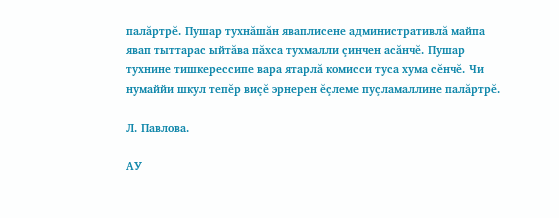палăртрĕ. Пушар тухнăшăн яваплисене административлă майпа явап тыттарас ыйтăва пăхса тухмалли çинчен асăнчĕ. Пушар тухнине тишкерессипе вара ятарлă комисси туса хума сĕнчĕ. Чи нумаййи шкул тепĕр виçĕ эрнерен ĕçлеме пуçламаллине палăртрĕ.

Л. Павлова.

АУ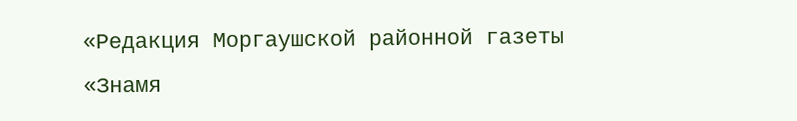«Редакция Моргаушской районной газеты «Знамя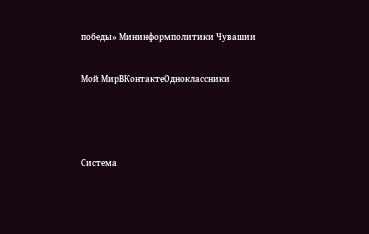победы» Мининформполитики Чувашии

Мой МирВКонтактеОдноклассники



Система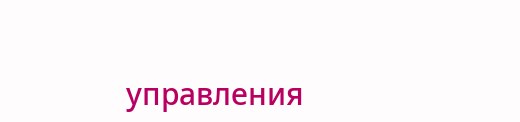управления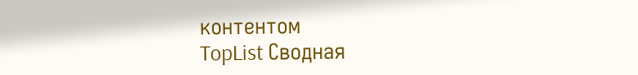контентом
TopList Сводная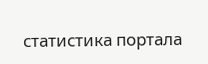статистика портала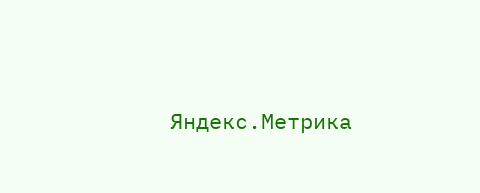Яндекс.Метрика